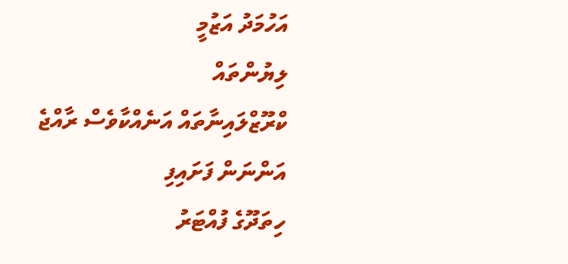އަހުމަދު އަޒުމީ
ލިޔުންތައް
ކްރޫޒްލައިނާތައް އަނެއްކާވެސް ރާއްޖެ އަންނަން ފަށައިފި
ހިތަދޫގެ ފުއްޓަރު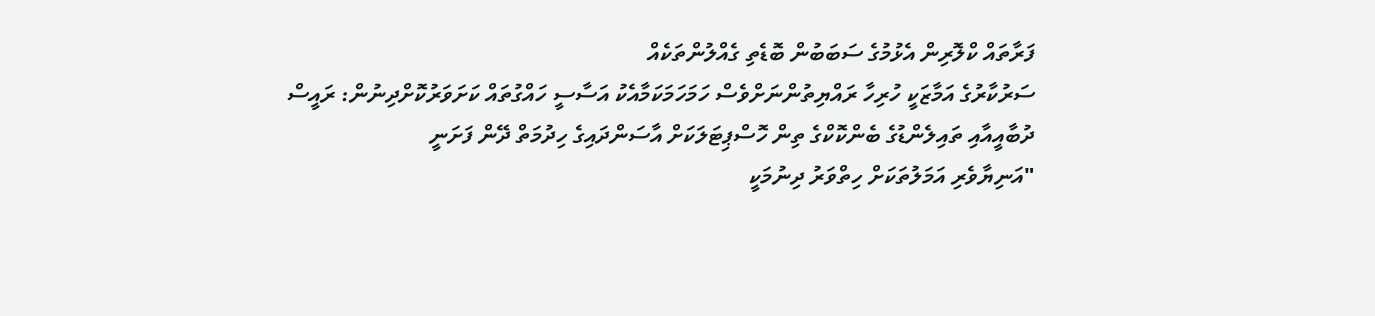ފަރާތައް ކްލޮރިން އެޅުމުގެ ސަބަބުން ބޮޑެތި ގެއްލުންތަކެއް
ސަރުކާރުގެ އަމާޒަކީ ހުރިހާ ރައްޔިތުންނަށްވެސް ހަމަހަމަކަމާއެކު އަސާސީ ހައްގުތައް ކަށަވަރުކޮށްދިނުން: ރައީސް
ދުބާއީއާއި ތައިލެންޑުގެ ބެންކޮކްގެ ތިން ހޮސްޕިޓަލަކަށް އާސަންދައިގެ ހިދުމަތް ދޭން ފަށަނީ
"އަނިޔާވެރި އަމަލުތަކަށް ހިތްވަރު ދިނުމަކީ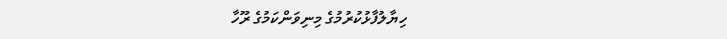ހިޔާލުފާޅުކުރުމުގެ މިނިވަންކަމުގެ ރޫހާ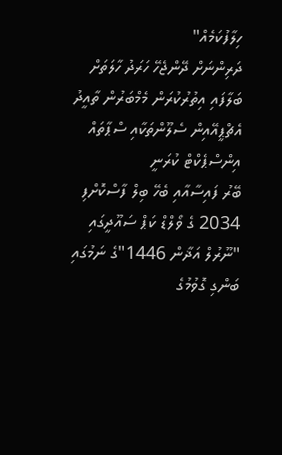ހިލާފުކަމެއް"
ދަރިންނަށް ދޭންޖެހޭ ހަރަދު ހާލަތަށް ބަލާފައި އިތުރުކުރަން މެމްބަރުން ތާއީދު
އެޗްޕީއޭއިން ސެލޫންތަކާއި ސްޕާތައް އިންސްޕެކްޓް ކުރަނީ
ބޭރު ފައިސާއާއި ބެހޭ ބިލް ފާސްކޮށްފި
2034 ގެ ވޯލްޑް ކަޕް ސައޫދީގައި
"ނޫރުލް އަޛާން 1446"ގެ ނަމުގައި ބަންގި ގޮވުމުގެ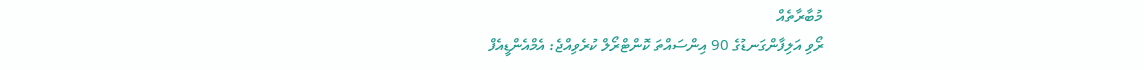މުބާރާތެއް
ރޯވި އަލިފާންގަނޑުގެ 90 އިންސައްތަ ކޮންޓްރޯލް ކުރެވިއްޖެ: އެމްއެންޑީއެފް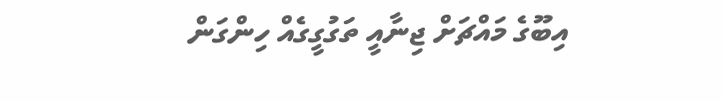އިބޫގެ މައްޗަށް ޖިނާއީ ތަގުގީގެއް ހިންގަން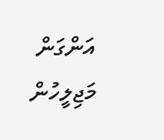އަންގަން މަޖިލީހުން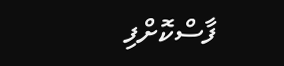ފާސްކޮށްފި